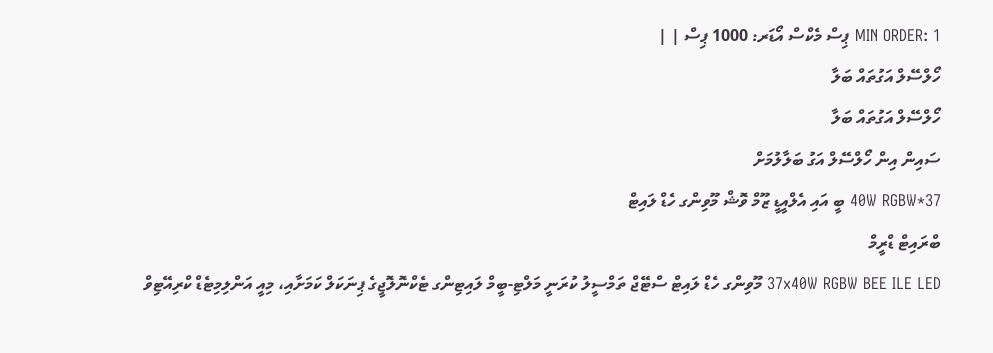MIN ORDER: 1 ޕިސް މެކްސް އޯޑަރ: 1000 ޕިސް | |
ހޯލްސޭލް އަގުތައް ބަލާ
ހޯލްސޭލް އަގުތައް ބަލާ
ސައިން އިން ހޯލްސޭލް އަގު ބަލާލުމަށް
37*40W RGBW ބީ އައި އެލްއީޑީ ޒޫމް ވޮޝް މޫވިންގ ހެޑް ލައިޓް
ބްރައިޓް ޑްރީމް
37x40W RGBW BEE ILE LED މޫވިންގ ހެޑް ލައިޓް ސްޓޭޖް ތަމްސީލު ކުރަނީ މަލްޓި-ބީމް ލައިޓިންގ ޓެކްނޮލޮޖީގެ ޕިނަކަލް ކަމަށާއި، މިއީ އަންލިމިޓެޑް ކްރިއޭޓިވް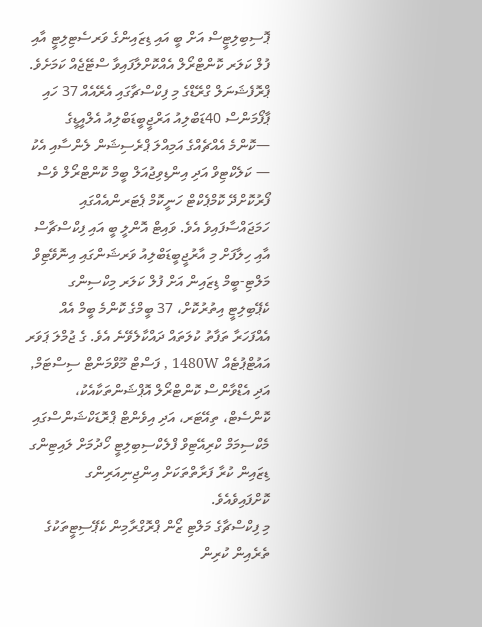ޕޮސިބިލިޓީސް އަށް ބީ އައި ޑިޒައިންގެ ވަރސެޓިލިޓީ އާއި ފުލް ކަލަރ ކޮންޓްރޯލް އެއްކޮށްލާފައިވާ ސްޓޭޖެއް ކަމަށެވެ. ޕްރޮފެޝަނަލް ގްރޭޑްގެ މި ފިކްސްޗާގައި އެރޭއެއް 37 ހައި ޕާފޯމަންސް 40ޑަބްލިއު އަރްޖީބީޑަބްލިއު އެލްއީޑީގެ —ކޮންމެ އެއްޗެއްގެ އަމިއްލަ ޕްރެސިޝަން ލެންސާއި އެކު — ކަލެކްޓިވް އަދި އިންޑިވިޖުއަލް ބީމް ކޮންޓްރޯލް ވެސް ފޯރުކޮށްދޭ ކޮމްޕެކްޓް ހަނީކޮމް ޕެޓަރންއެއްގައި ހަމަޖައްސާފައިވެ އެވެ. ވައިޓް އޮންލީ ބީ އައި ފިކްސްޗާސް އާއި ހިލާފަށް މި އާރުޖީބީޑަބްލިއު ވަރޝަންގައި އިނޮވޭޓިވް މަލްޓި-ބީމް ޑިޒައިން އަށް ފުލް ކަލަރ މިކްސިންގ ކެޕޭބިލިޓީ އިތުރުކޮށް، 37 ބީމްގެ ކޮންމެ ބީމް އެއް އެއްފަހަރާ ތަފާތު ކުލަތައް ދައްކާލެވޭނެ އެވެ. ގެ ޖުމްލަ ޕަވަރ އައުޓްޕުޓެއް 1480W , ފަސްޓް މޫވްމަންޓް ސިސްޓަމް, އަދި އެޑްވާންސް ކޮންޓްރޯލް އޮޕްޝަންތަކާއެކު، ކޮންސެޓް، ތިއޭޓަރ، އަދި އިވެންޓް ޕްރޮޑަކްޝަންސްގައި މެކްސިމަމް ކްރިއޭޓިވް ފްލެކްސިބިލިޓީ ހޯދުމަށް ލައިޓިންގ ޑިޒައިން ކުރާ ފަރާތްތަކަށް އިންޖިނިއަރިންގ ކޮށްފައިވެއެވެ.
މި ފިކްސްޗާގެ މަލްޓި ޒޯން ޕްރޮގްރާމިން ކެޕޭސިޓީތަކުގެ ތެރެއިން ކުރިން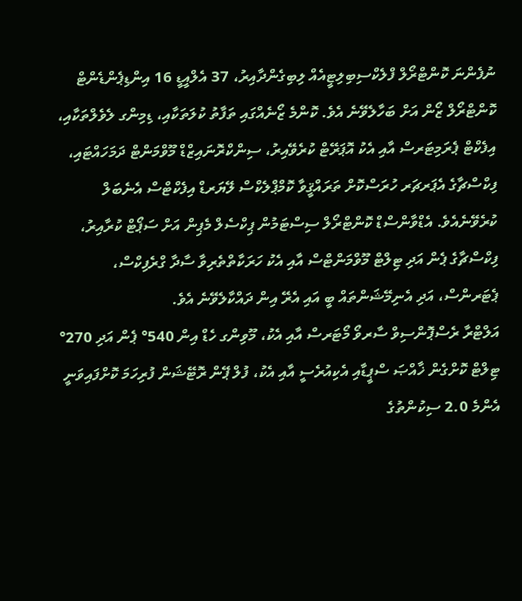ނުފެންނަ ކޮންޓްރޯލް ފްލެކްސިބިލިޓީއެއް ލިބިގެންދާއިރު، 37 އެލްއީޑީ 16 އިންޑިޕެންޑެންޓް ކޮންޓްރޯލް ޒޯން އަށް ބަހާލެވޭނެ އެވެ. ކޮންމެ ޒޯނެއްގައި ތަފާތު ކުލަތަކާއި، ޑިމިންގ ލެވެލްތަކާއި، އިފެކްޓް ޕެރަމިޓަރސް އާއި އެކު އޮޕަރޭޓް ކުރެވޭއިރު، ސިންކްރޮނައިޒްޑް މޫވްމަންޓް ދަމަހައްޓައި، ފިކްސްޗާގެ އެޕަރޗަރ ހުރަސްކޮށް ތަރައްޤީވާ ކޮމްޕްލެކްސް ލޭޔަރޑް އިފެކްޓްސް އެނެބަލް ކުރެވޭނެއެވެ. އެޑްވާންސްޑް ކޮންޓްރޯލް ސިސްޓަމުން ޕިކްސެލް މެޕިން އަށް ސަޕޯޓް ކުރާއިރު، ފިކްސްޗާގެ ޕެން އަދި ޓިލްޓް މޫވްމަންޓްސް އާއި އެކު ހަރަކާތްތެރިވާ ސާދާ ގްރެފިކްސް، ޕެޓަރންސް، އަދި އެނިމޭޝަންތައް ބީ އައި އެރޭ އިން ދައްކާލެވޭނެ އެވެ.
އަލްޓްރާ ރެސްޕޮންސިވް ސާރވޯ މޯޓަރސް އާއި އެކު، މޫވިންގ ހެޑް އިން 540° ޕެން އަދި 270° ޓިލްޓް ކޮށްގެން ޚާއްޞަ ސްޕީޑާއި އެކިއުރެސީ އާއި އެކު، ފުލް ޕޭން ރޮޓޭޝަން ފުރިހަމަ ކޮށްފައިވަނީ އެންމެ 2.0 ސިކުންތުގެ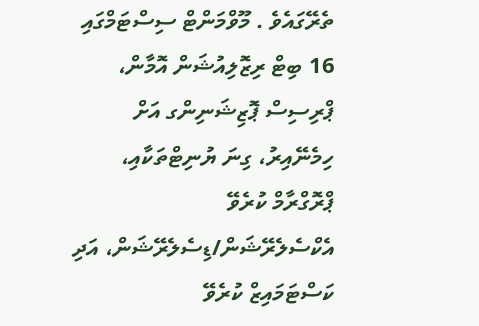ތެރޭގައެވެ . މޫވްމަންޓް ސިސްޓަމްގައި 16 ބިޓް ރިޒޮލިއުޝަން އޮމާން، ޕްރިސިސް ޕޮޒިޝަނިންގ އަށް ހިމެނޭއިރު، ގިނަ ޔުނިޓްތަކާއި، ޕްރޮގްރާމް ކުރެވޭ އެކްސެލެރޭޝަން/ޑިސެލެރޭޝަން، އަދި ކަސްޓަމައިޒް ކުރެވޭ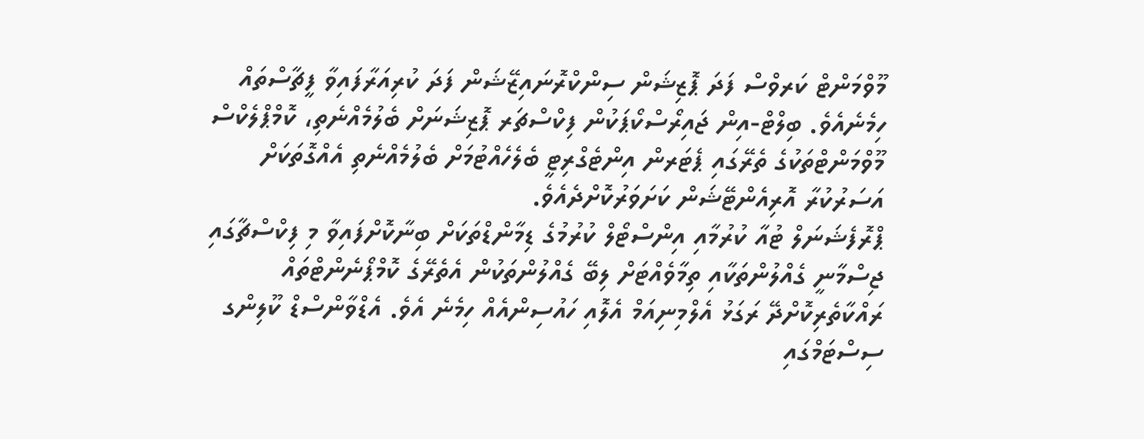މޫވްމަންޓް ކަރވްސް ފަދަ ޕޮޒިޝަން ސިންކްރޮނައިޒޭޝަން ފަދަ ކުރިއަރާފައިވާ ފީޗާސްތައް ހިމެނެއެވެ. ބިލްޓް-އިން ޖައިރޯސްކޯޕަކުން ފިކްސްޗަރ ޕޮޒިޝަނަށް ބެލުމެއްނެތި، ކޮމްޕްލެކްސް މޫވްމަންޓްތަކުގެ ތެރޭގައި ޕެޓަރން އިންޓެގްރިޓީ ބެލެހެއްޓުމަށް ބެލުމެއްނެތި އެއްގޮތަކަށް އަސަރުކުރާ އޮރިއެންޓޭޝަން ކަށަވަރުކޮށްދެއެވެ.
ޕްރޮފެޝަނަލް ޓުއާ ކުރުމާއި އިންސްޓޯލް ކުރުމުގެ ޑިމާންޑްތަކަށް ބިނާކޮށްފައިވާ މި ފިކްސްޗާގައި ޖިސްމާނީ ގެއްލުންތަކާއި ތިމާވެއްޓަށް ލިބޭ ގެއްލުންތަކުން އެތެރޭގެ ކޮމްޕޯނެންޓްތައް ރައްކާތެރިކޮށްދޭ ރަގަޅު އެލްމިނިއަމް އެލޮއި ހައުސިންއެއް ހިމެނެ އެވެ. އެޑްވާންސްޑް ކޫލިންގ ސިސްޓަމްގައި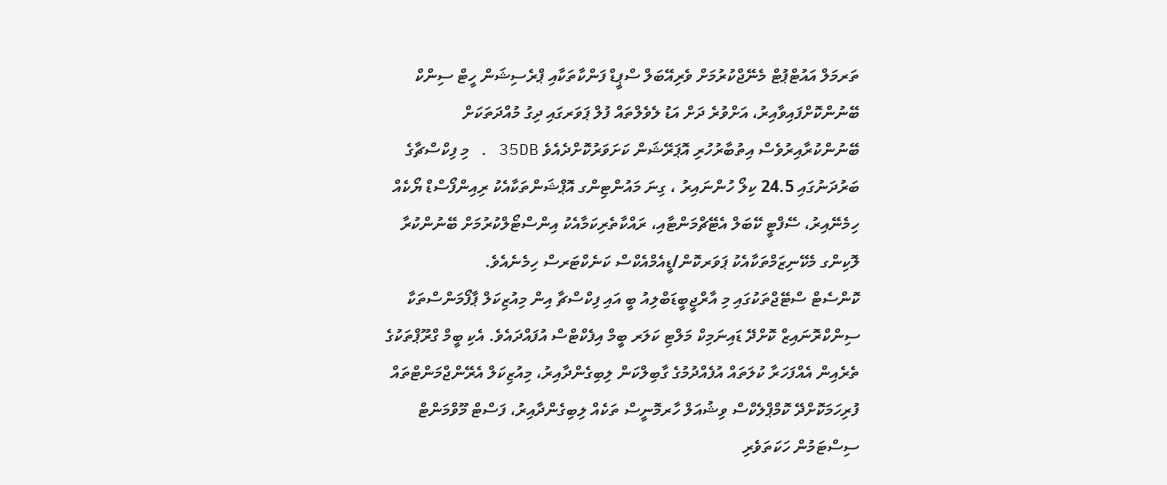ތަރމަލް އައުޓްޕުޓް މެނޭޖްކުރުމަށް ވެރިއޭބަލް ސްޕީޑް ފަންކާތަކާއި ޕްރެސިޝަން ހީޓް ސިންކް ބޭނުންކޮށްފައިވާއިރު، އަށްވުރެ ދަށް އަޑު ލެވެލްތައް ފުލް ޕަވަރގައި ދިގު މުއްދަތަކަށް ބޭނުންކުރާއިރުވެސް އިތުބާރުހުރި އޮޕަރޭޝަން ކަށަވަރުކޮށްދެއެވެ 35DB . މި ފިކްސްޗާގެ ބަރުދަނުގައި 24.5 ކިލޯ ހުންނައިރު ، ގިނަ މައުންޓިންގ އޮޕްޝަންތަކާއެކު ރިއިންފޯސްޑް ޔޯކެއް ހިމެނޭއިރު، ސޭފްޓީ ކޭބަލް އެޓޭޗްމަންޓާއި، ރައްކާތެރިކަމާއެކު އިންސްޓޯލްކުރުމަށް ބޭނުންކުރާ ލޮކިންގ މެކޭނިޒަމްތަކާއެކު ޕަވަރކޮން/ޑީއެމްއެކްސް ކަނެކްޓަރސް ހިމެނެއެވެ.
ކޮންސެޓް ސްޓޭޖްތަކުގައި މި އާރްޖީބީޑަބްލިއު ބީ އައި ފިކްސްޗާ އިން މިއުޒިކަލް ޕާފޯމަންސްތަކާ ސިންކްރޮނައިޒް ކޮށްދޭ ޑައިނަމިކް މަލްޓި ކަލަރ ބީމް އިފެކްޓްސް އުފައްދައެވެ. އެކި ބީމް ގްރޫޕްތަކުގެ ތެރެއިން އެއްފަހަރާ ކުލަތައް އުފެއްދުމުގެ ގާބިލްކަން ލިބިގެންދާއިރު، މިއުޒިކަލް އެރޭންޖްމަންޓްތައް ފުރިހަމަކޮށްދޭ ކޮމްޕްލެކްސް ވިޝުއަލް ހާރމޮނީސް ތަކެއް ލިބިގެންދާއިރު، ފަސްޓް މޫވްމަންޓް ސިސްޓަމުން ހަކަތަވެރި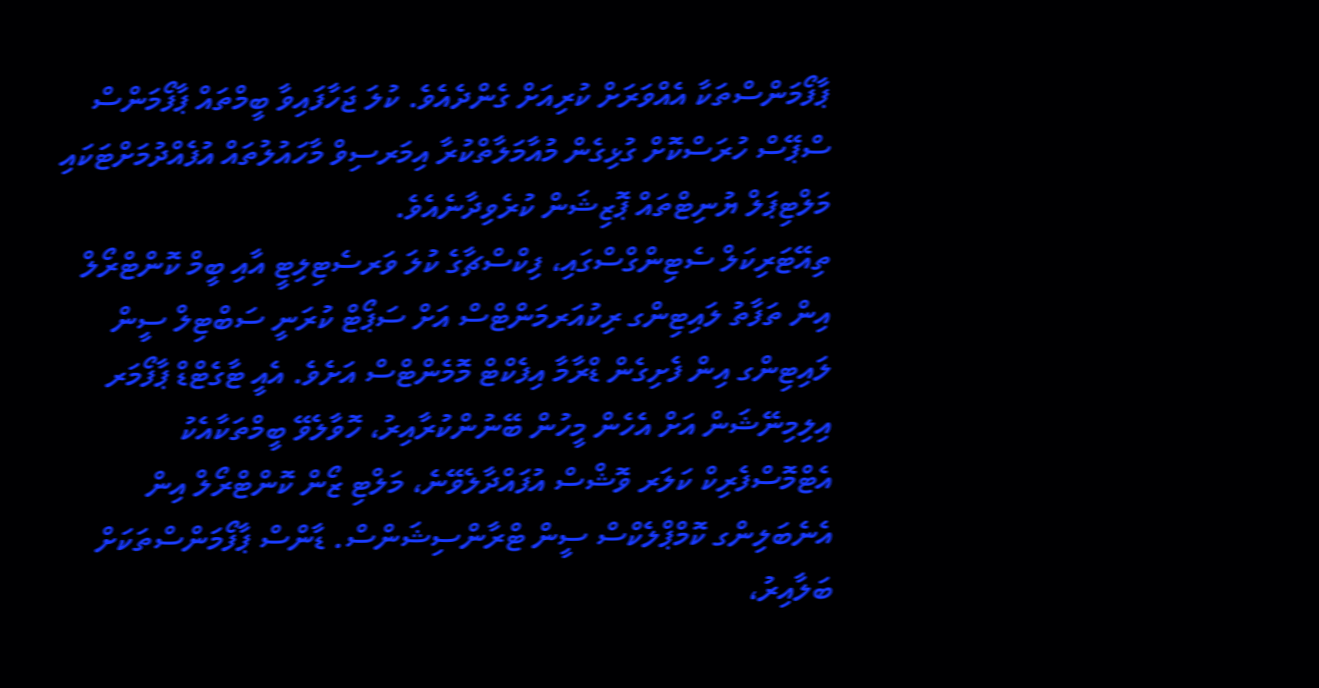ޕާފޯމަންސްތަކާ އެއްވަރަށް ކުރިއަށް ގެންދެއެވެ. ކުލަ ޖަހާފައިވާ ބީމްތައް ޕާފޯމަންސް ސްޕޭސް ހުރަސްކޮށް ގުޅިގެން މުއާމަލާތްކުރާ އިމަރސިވް މާހައުލުތައް އުފެއްދުމަށްޓަކައި މަލްޓިޕަލް ޔުނިޓްތައް ޕޮޒިޝަން ކުރެވިދާނެއެވެ.
ތިއޭޓަރިކަލް ސެޓިންގްސްގައި، ފިކްސްޗާގެ ކުލަ ވަރސެޓިލިޓީ އާއި ބީމް ކޮންޓްރޯލް އިން ތަފާތު ލައިޓިންގ ރިކުއަރމަންޓްސް އަށް ސަޕޯޓް ކުރަނީ ސަބްޓިލް ސީން ލައިޓިންގ އިން ފެށިގެން ޑްރާމާ އިފެކްޓް މޮމެންޓްސް އަށެވެ. އެއީ ޓާގެޓްޑް ޕާފޯމަރ އިލިމިނޭޝަން އަށް އެހެން މީހުން ބޭނުންކުރާއިރު، ހޮވާލެވޭ ބީމްތަކާއެކު އެޓްމޮސްފެރިކް ކަލަރ ވޮޝްސް އުފައްދާލެވޭނެ، މަލްޓި ޒޯން ކޮންޓްރޯލް އިން އެނެބަލިންގ ކޮމްޕްލެކްސް ސީން ޓްރާންސިޝަންސް. ޑާންސް ޕާފޯމަންސްތަކަށް ބަލާއިރު،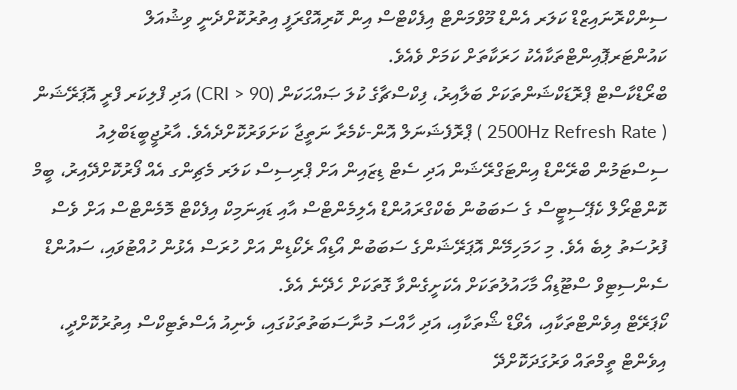ސިންކްރޮނައިޒްޑް ކަލަރ އެންޑް މޫވްމަންޓް އިފެކްޓްސް އިން ކޮރިއޮގްރަފީ އިތުރުކޮށްދެނީ ވިޝުއަލް ކައުންޓަރޕޮއިންޓްތަކާއެކު ހަރަކާތަށް ކަމަށް ވެއެވެ.
ބްރޯޑްކާސްޓް ޕްރޮޑަކްޝަންތަކަށް ބަލާއިރު، ފިކްސްޗާގެ ކުލަ ޞައްޙަކަން (CRI > 90) އަދި ފްލިކަރ ފްރީ އޮޕަރޭޝަން ( 2500Hz Refresh Rate ) ޕްރޮފެޝަނަލް އޮން-ކެމެރާ ނަތީޖާ ކަށަވަރުކޮށްދެއެވެ. އާރުޖީބީޑަބްލިއު ސިސްޓަމުން ބްރޭންޑް އިންޓަގްރޭޝަން އަދި ސެޓް ޑިޒައިން އަށް ޕްރިސިސް ކަލަރ މެޗިންގ އެއް ފޯރުކޮށްދޭއިރު، ބީމް ކޮންޓްރޯލް ކެޕޭސިޓީސް ގެ ސަބަބުން ބެކްގްރައުންޑް އެލިމެންޓްސް އާއި ޑައިނަމިކް އިފެކްޓް މޮމެންޓްސް އަށް ވެސް ފުރުސަތު ލިބެ އެވެ. މި ހަމަހިމޭން އޮޕަރޭޝަންގެ ސަބަބުން އޯޑިއޯ ރެކޯޑިން އަށް ހުރަސް އެޅުން ހުއްޓުވައި، ސައުންޑް ސެންސިޓިވް ސްޓޫޑިއޯ މާހައުލުތަކަށް އެކަށީގެންވާ ގޮތަކަށް ހެދޭނެ އެވެ.
ކޯޕަރޭޓް އިވެންޓްތަކާއި، އެވޯޑް ޝޯތަކާއި، އަދި ހާއްސަ މުނާސަބަތުތަކުގައި، ވެނިއު އެސްތެޓިކްސް އިތުރުކޮށްދީ، އިވެންޓް ތީމްތައް ވަރުގަދަކޮށްދޭ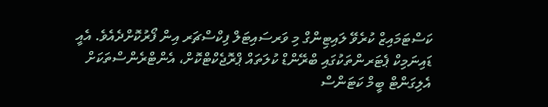ކަސްޓަމައިޒް ކުރެވޭ ލައިޓިންގް މި ވަރސައިޓަލް ފިކްސްޗަރ އިން ފޯރުކޮށްދެއެވެ. އެއީ ޑައިނަމިކް ޕެޓަރންތަކުގައި ބްރޭންޑް ކުލަތައް ޕްރޮޖެކްޓްކޮށް، އެންޓްރެންސްތަކަށް އެލިގަންޓް ބީމް ކަޓަންސް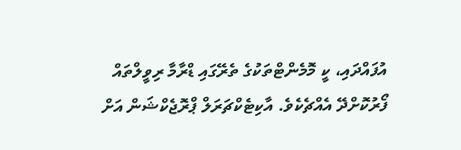އުފައްދައި، ކީ މޮމެންޓްތަކުގެ ތެރޭގައި ޑްރާމާ ރިވީލްތައް ފޯރުކޮށްދޭ އެއްޗެކެވެ. އާކިޓެކްޗަރަލް ޕްރޮޖެކްޝަން އަށް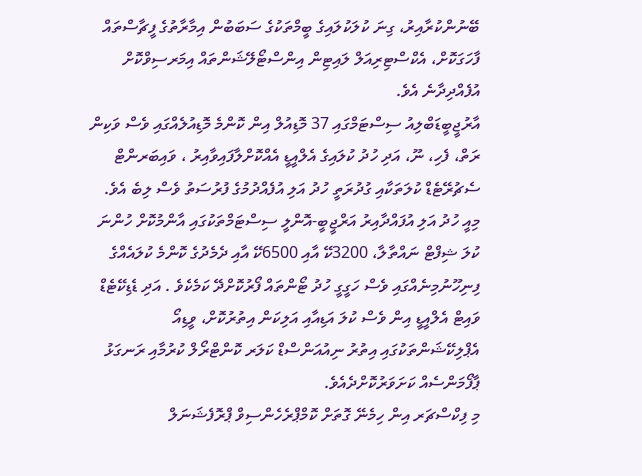ބޭނުންކުރާއިރު، ގިނަ ކުލަކުލައިގެ ބީމްތަކުގެ ސަބަބުން އިމާރާތުގެ ފީޗާސްތައް ފާހަގަކޮށް، އެކްސްޓިރިއަލް ލައިޓިން އިންސްޓޯލޭޝަންތައް އިމަރސިވްކޮށް އުފެއްދިދާނެ އެވެ.
އާރުޖީބީޑަބްލިއު ސިސްޓަމްގައި 37 މޮޑިއުލް އިން ކޮންމެ މޮޑިއުލެއްގައި ވެސް ވަކިން ރަތް، ފެހި، ނޫ، އަދި ހުދު ކުލައިގެ އެލްއީޑީ އެއްކޮށްލާފައިވާއިރު ، ވައިބަރންޓް ސެޗުރޭޓެޑް ކުލަތަކާއި ގުދުރަތީ ހުދު އަލި އުފެއްދުމުގެ ފުރުސަތު ވެސް ލިބެ އެވެ. މިއީ ހުދު އަލި އުފައްދާއިރު އަރްޖީބީ-އޮންލީ ސިސްޓަމްތަކުގައި އާންމުކޮށް ހުންނަ ކުލަ ޝިފްޓް ނައްތާލާ، 3200ކޭ އާއި 6500ކޭ އާއި ދެމެދުގެ ކޮންމެ ކުލައެއްގެ ފިނިހޫނުމިނެއްގައި ވެސް ހަގީގީ ހުދު ޓޯންތައް ފޯރުކޮށްދޭ ކަމެކެވެ . އަދި ޑެޑިކޭޓެޑް ވައިޓް އެލްއީޑީ އިން ވެސް ކުލަ އަޑިއާއި އަލިކަން އިތުރުކޮށް، ވީޑިއޯ އެޕްލިކޭޝަންތަކުގައި އިތުރު ނިއުއަންސްޑް ކަލަރ ކޮންޓްރޯލް ކުރުމާއި ރަނގަޅު ޕާފޯމަންސެއް ކަށަވަރުކޮށްދެއެވެ.
މި ފިކްސްޗަރ އިން ހިމެނޭ ގޮތަށް ކޮމްޕްރެހެންސިވް ޕްރޮފެޝަނަލް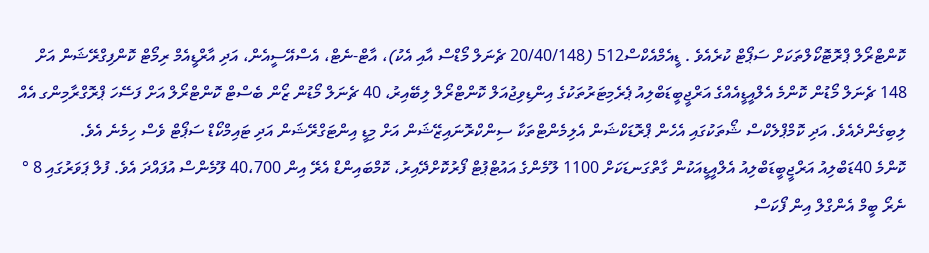ކޮންޓްރޯލް ޕްރޮޓޮކޯލްތަކަށް ސަޕޯޓް ކުރެއެވެ . ޑީއެމްއެކްސް512 (20/40/148 ޗެނަލް މޯޑްސް އާއި އެކު)، އާޓް-ނެޓް، އެސްއޭސީއެން، އަދި އާރްޑީއެމް ރިމޯޓް ކޮންފިގްރޭޝަން އަށް 148 ޗެނަލް މޯޑުން ކޮންމެ އެލްއީޑީއެއްގެ އަރްޖީބީޑަބްލިއު ޕެރެމިޓަރުތަކުގެ އިންޑިވިޖުއަލް ކޮންޓްރޯލް ލިބޭއިރު، 40 ޗެނަލް މޯޑުން ޒޯން ބެސްޓް ކޮންޓްރޯލް އަށް ފަސޭހަ ޕްރޮގްރާމިންގ އެއް ލިބިގެންދެއެވެ. އަދި ކޮމްޕްލެކްސް ޝޯތަކުގައި އެހެން ޕްރޮޑަކްޝަން އެލިމެންޓްތަކާ ސިންކްރޮނައިޒޭޝަން އަށް މިޑީ އިންޓަގްރޭޝަން އަދި ޓައިމްކޯޑް ސަޕޯޓް ވެސް ހިމެނެ އެވެ.
ކޮންމެ 40ޑަބްލިއު އަރްޖީބީޑަބްލިއު އެލްއީޑީއަކުން ގާތްގަނޑަކަށް 1100 ލޫމެންގެ އައުޓްޕުޓް ފޯރުކޮށްދޭއިރު، ކޮމްބައިންޑް އެރޭ އިން 40،700 ލޫމެންސް އުފައްދަ އެވެ. ފުލް ޕަވަރުގައި 8 ° ނެރޯ ބީމް އެންގްލް އިން ފޯކަސް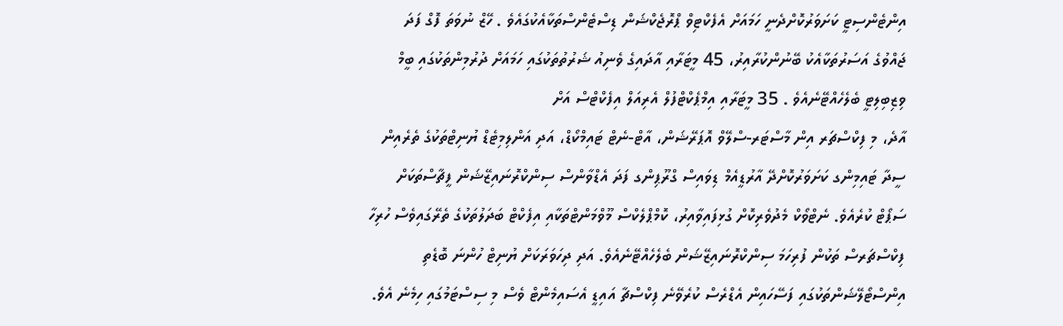އިންޓެންސިޓީ ކަށަވަރުކޮށްދެނީ ހަމައަށް އެފެކްޓިވް ޕްރޮޖެކްޝަން ޑިސްޓެންސްތަކާއެކުގައެވެ . ހޭޒް ނުވަތަ ފޮގް ފަދަ ޖައްވުގެ އަސަރުތަކާއެކު ބޭނުންކުރާއިރު، 45 މީޓަރާއި އާދައިގެ ވެނިއު ޝަރުތުތަކުގައި ހަމައަށް ދުރުމިންތަކުގައި ބީމް ވިޒިބިލިޓީ ބެލެހެއްޓޭނެއެވެ . 35 މީޓަރާއި އިމްޕެކްޓްފުލް އެރިއަލް އިފެކްޓްސް އަށް
އާދެ، މި ފިކްސްޗަރ އިން މާސްޓަރ-ސްލޭވް އޮޕަރޭޝަން، އާޓް-ނެޓް ޓައިމްކޯޑް، އަދި އަންލިމިޓެޑް ޔުނިޓްތަކުގެ ތެރެއިން ސީދާ ޓައިމިންގ ކަށަވަރުކޮށްދޭ އާރުޑީއެމް ޑިވައިސް ގްރޫޕިންގ ފަދަ އެޑްވާންސް ސިންކްރޮނައިޒޭޝަން ފީޗާސްތަކަށް ސަޕޯޓް ކުރެއެވެ. ނެޓްވޯކް މެދުވެރިކޮށް ގުޅިފައިވާއިރު، ކޮމްޕްލެކްސް މޫވްމަންޓްތަކާއި އިފެކްޓް ބަދަލުތަކުގެ ތެރޭގައިވެސް ހުރިހާ ފިކްސްޗަރސް ތަކުން ފުރިހަމަ ސިންކްރޮނައިޒޭޝަން ބެލެހެއްޓޭނެއެވެ. އަދި ދިހަވަރަކަށް ޔުނިޓް ހުންނަ ބޮޑެތި އިންސްޓޯލޭޝަންތަކުގައި ފަސޭހައިން އެޑްރެސް ކުރެވޭނެ ފިކްސްޗާ އައިޑީ އެސައިމެންޓް ވެސް މި ސިސްޓަމުގައި ހިމެނެ އެވެ.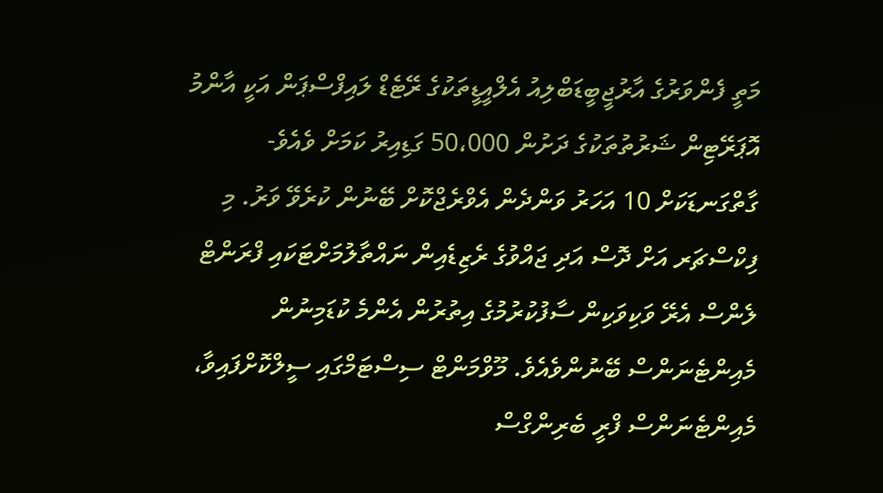މަތީ ފެންވަރުގެ އާރުޖީބީޑަބްލިއު އެލްއީޑީތަކުގެ ރޭޓެޑް ލައިފްސްޕަން އަކީ އާންމު އޮޕަރޭޓިން ޝަރުތުތަކުގެ ދަށުން 50،000 ގަޑިއިރު ކަމަށް ވެއެވެ- ގާތްގަނޑަކަށް 10 އަހަރު ވަންދެން އެވްރެޖްކޮށް ބޭނުން ކުރެވޭ ވަރު. މި ފިކްސްޗަރ އަށް ދޮސް އަދި ޖައްވުގެ ރެޒިޑެއިން ނައްތާލުމަށްޓަކައި ފްރަންޓް ލެންސް އެރޭ ވަކިވަކިން ސާފުކުރުމުގެ އިތުރުން އެންމެ ކުޑަމިނުން މެއިންޓެނަންސް ބޭނުންވެއެވެ. މޫވްމަންޓް ސިސްޓަމްގައި ސީލްކޮށްފައިވާ، މެއިންޓެނަންސް ފްރީ ބެރިންގްސް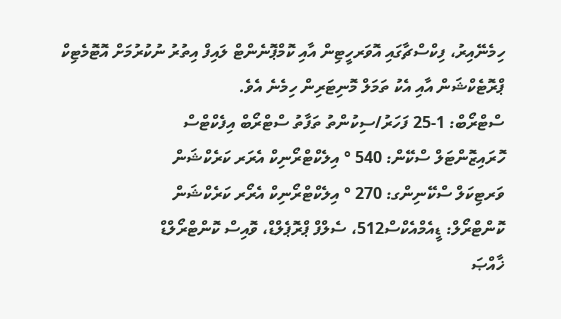ހިމެނޭއިރު، ފިކްސްޗާގައި އޮވަރހީޓިން އާއި ކޮމްޕޮނެންޓް ލައިފް އިތުރު ނުކުރުމަށް އޮޓޮމެޓިކް ޕްރޮޓެކްޝަން އާއި އެކު ތަމަލް މޮނިޓަރިން ހިމެނެ އެވެ.
ސްޓްރޯބް: 1-25 ފަހަރު/ސިކުންތު ތަފާތު ސްޓްރޯބް އިފެކްޓްސް
ހޮރައިޒޮންޓަލް ސްކޭން: 540 ° އިލެކްޓްރޯނިކް އެރަރ ކަރެކްޝަން
ވަރޓިކަލް ސްކޭނިންގ: 270 ° އިލެކްޓްރޯނިކް އެރޯރ ކަރެކްޝަން
ކޮންޓްރޯލް: ޑީއެމްއެކްސް512، ސެލްފް ޕްރޮޕެލްޑް، ވޮއިސް ކޮންޓްރޯލްޑް
ޚާއްޞަ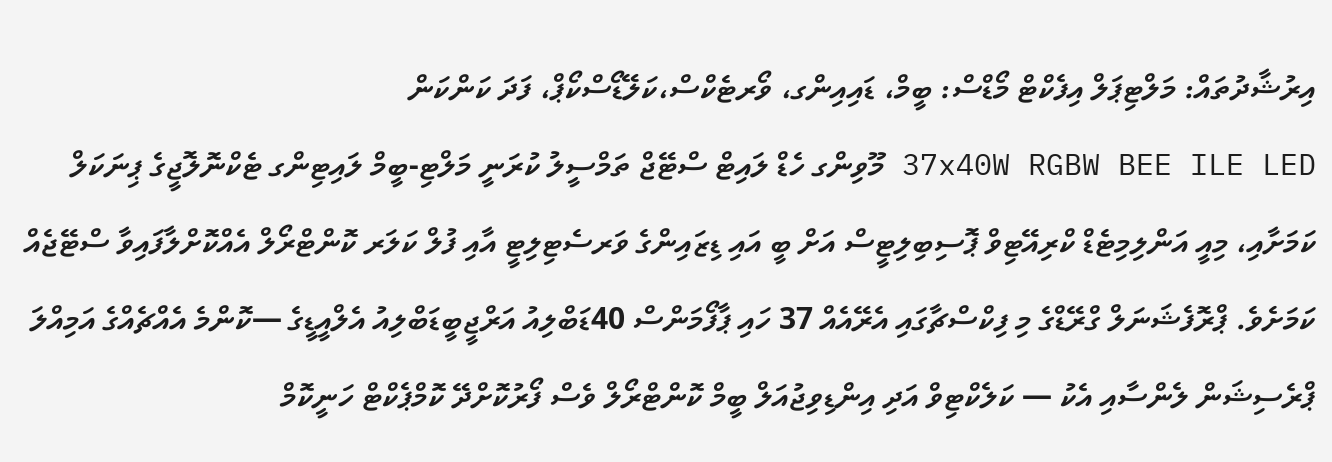އިރުޝާދުތައް: މަލްޓިޕަލް އިފެކްޓް މޯޑްސް: ބީމް، ޑައިއިންގ، ވޯރޓެކްސް،ކަލޭޑޯސްކޯޕް، ފަދަ ކަންކަން
37x40W RGBW BEE ILE LED މޫވިންގ ހެޑް ލައިޓް ސްޓޭޖް ތަމްސީލު ކުރަނީ މަލްޓި-ބީމް ލައިޓިންގ ޓެކްނޮލޮޖީގެ ޕިނަކަލް ކަމަށާއި، މިއީ އަންލިމިޓެޑް ކްރިއޭޓިވް ޕޮސިބިލިޓީސް އަށް ބީ އައި ޑިޒައިންގެ ވަރސެޓިލިޓީ އާއި ފުލް ކަލަރ ކޮންޓްރޯލް އެއްކޮށްލާފައިވާ ސްޓޭޖެއް ކަމަށެވެ. ޕްރޮފެޝަނަލް ގްރޭޑްގެ މި ފިކްސްޗާގައި އެރޭއެއް 37 ހައި ޕާފޯމަންސް 40ޑަބްލިއު އަރްޖީބީޑަބްލިއު އެލްއީޑީގެ —ކޮންމެ އެއްޗެއްގެ އަމިއްލަ ޕްރެސިޝަން ލެންސާއި އެކު — ކަލެކްޓިވް އަދި އިންޑިވިޖުއަލް ބީމް ކޮންޓްރޯލް ވެސް ފޯރުކޮށްދޭ ކޮމްޕެކްޓް ހަނީކޮމް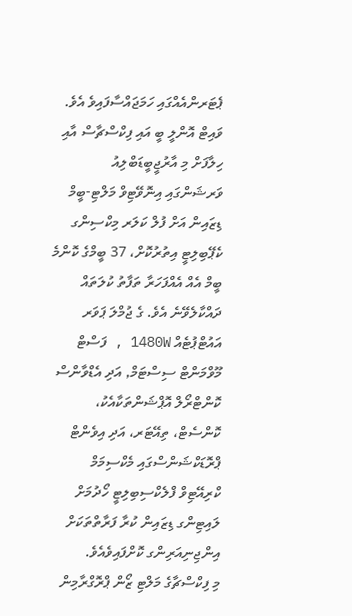ޕެޓަރންއެއްގައި ހަމަޖައްސާފައިވެ އެވެ. ވައިޓް އޮންލީ ބީ އައި ފިކްސްޗާސް އާއި ހިލާފަށް މި އާރުޖީބީޑަބްލިއު ވަރޝަންގައި އިނޮވޭޓިވް މަލްޓި-ބީމް ޑިޒައިން އަށް ފުލް ކަލަރ މިކްސިންގ ކެޕޭބިލިޓީ އިތުރުކޮށް، 37 ބީމްގެ ކޮންމެ ބީމް އެއް އެއްފަހަރާ ތަފާތު ކުލަތައް ދައްކާލެވޭނެ އެވެ. ގެ ޖުމްލަ ޕަވަރ އައުޓްޕުޓެއް 1480W , ފަސްޓް މޫވްމަންޓް ސިސްޓަމް, އަދި އެޑްވާންސް ކޮންޓްރޯލް އޮޕްޝަންތަކާއެކު، ކޮންސެޓް، ތިއޭޓަރ، އަދި އިވެންޓް ޕްރޮޑަކްޝަންސްގައި މެކްސިމަމް ކްރިއޭޓިވް ފްލެކްސިބިލިޓީ ހޯދުމަށް ލައިޓިންގ ޑިޒައިން ކުރާ ފަރާތްތަކަށް އިންޖިނިއަރިންގ ކޮށްފައިވެއެވެ.
މި ފިކްސްޗާގެ މަލްޓި ޒޯން ޕްރޮގްރާމިން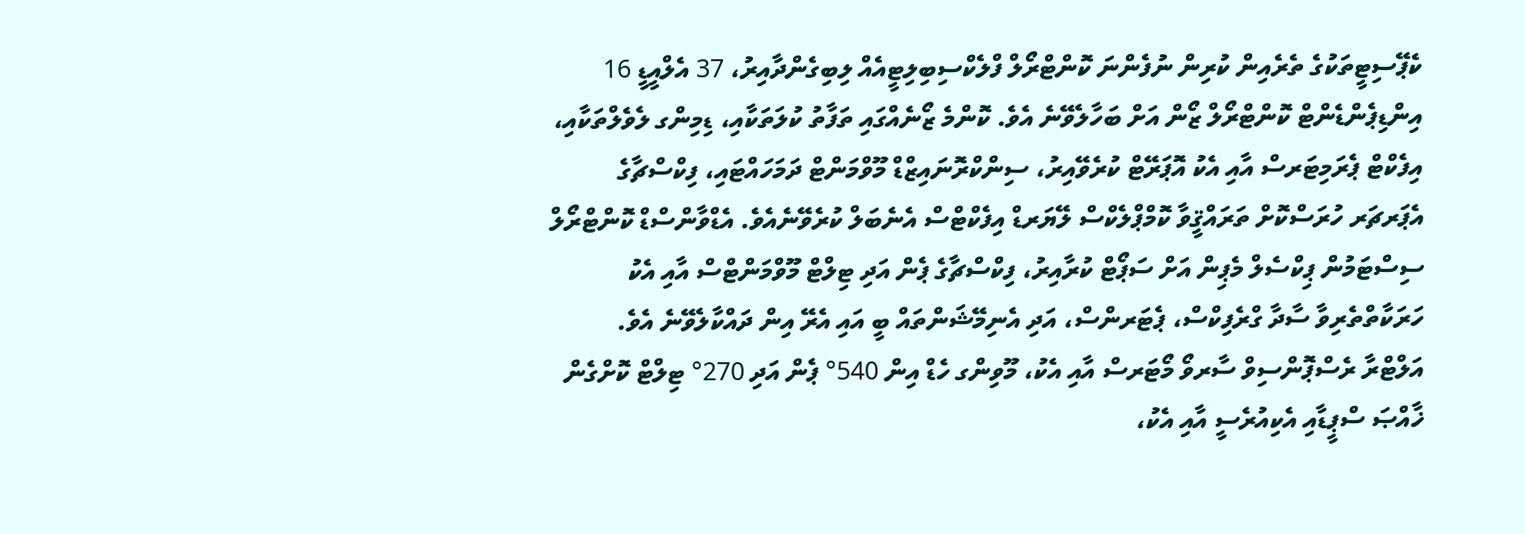ކެޕޭސިޓީތަކުގެ ތެރެއިން ކުރިން ނުފެންނަ ކޮންޓްރޯލް ފްލެކްސިބިލިޓީއެއް ލިބިގެންދާއިރު، 37 އެލްއީޑީ 16 އިންޑިޕެންޑެންޓް ކޮންޓްރޯލް ޒޯން އަށް ބަހާލެވޭނެ އެވެ. ކޮންމެ ޒޯނެއްގައި ތަފާތު ކުލަތަކާއި، ޑިމިންގ ލެވެލްތަކާއި، އިފެކްޓް ޕެރަމިޓަރސް އާއި އެކު އޮޕަރޭޓް ކުރެވޭއިރު، ސިންކްރޮނައިޒްޑް މޫވްމަންޓް ދަމަހައްޓައި، ފިކްސްޗާގެ އެޕަރޗަރ ހުރަސްކޮށް ތަރައްޤީވާ ކޮމްޕްލެކްސް ލޭޔަރޑް އިފެކްޓްސް އެނެބަލް ކުރެވޭނެއެވެ. އެޑްވާންސްޑް ކޮންޓްރޯލް ސިސްޓަމުން ޕިކްސެލް މެޕިން އަށް ސަޕޯޓް ކުރާއިރު، ފިކްސްޗާގެ ޕެން އަދި ޓިލްޓް މޫވްމަންޓްސް އާއި އެކު ހަރަކާތްތެރިވާ ސާދާ ގްރެފިކްސް، ޕެޓަރންސް، އަދި އެނިމޭޝަންތައް ބީ އައި އެރޭ އިން ދައްކާލެވޭނެ އެވެ.
އަލްޓްރާ ރެސްޕޮންސިވް ސާރވޯ މޯޓަރސް އާއި އެކު، މޫވިންގ ހެޑް އިން 540° ޕެން އަދި 270° ޓިލްޓް ކޮށްގެން ޚާއްޞަ ސްޕީޑާއި އެކިއުރެސީ އާއި އެކު،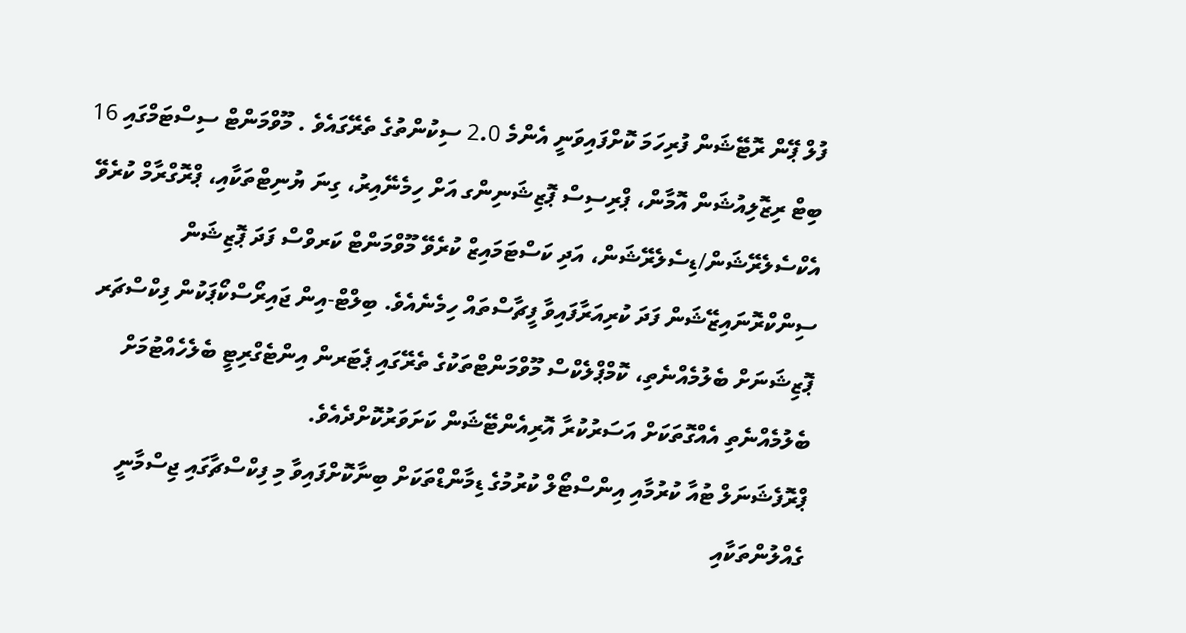ފުލް ޕޭން ރޮޓޭޝަން ފުރިހަމަ ކޮށްފައިވަނީ އެންމެ 2.0 ސިކުންތުގެ ތެރޭގައެވެ . މޫވްމަންޓް ސިސްޓަމްގައި 16 ބިޓް ރިޒޮލިއުޝަން އޮމާން، ޕްރިސިސް ޕޮޒިޝަނިންގ އަށް ހިމެނޭއިރު، ގިނަ ޔުނިޓްތަކާއި، ޕްރޮގްރާމް ކުރެވޭ އެކްސެލެރޭޝަން/ޑިސެލެރޭޝަން، އަދި ކަސްޓަމައިޒް ކުރެވޭ މޫވްމަންޓް ކަރވްސް ފަދަ ޕޮޒިޝަން ސިންކްރޮނައިޒޭޝަން ފަދަ ކުރިއަރާފައިވާ ފީޗާސްތައް ހިމެނެއެވެ. ބިލްޓް-އިން ޖައިރޯސްކޯޕަކުން ފިކްސްޗަރ ޕޮޒިޝަނަށް ބެލުމެއްނެތި، ކޮމްޕްލެކްސް މޫވްމަންޓްތަކުގެ ތެރޭގައި ޕެޓަރން އިންޓެގްރިޓީ ބެލެހެއްޓުމަށް ބެލުމެއްނެތި އެއްގޮތަކަށް އަސަރުކުރާ އޮރިއެންޓޭޝަން ކަށަވަރުކޮށްދެއެވެ.
ޕްރޮފެޝަނަލް ޓުއާ ކުރުމާއި އިންސްޓޯލް ކުރުމުގެ ޑިމާންޑްތަކަށް ބިނާކޮށްފައިވާ މި ފިކްސްޗާގައި ޖިސްމާނީ ގެއްލުންތަކާއި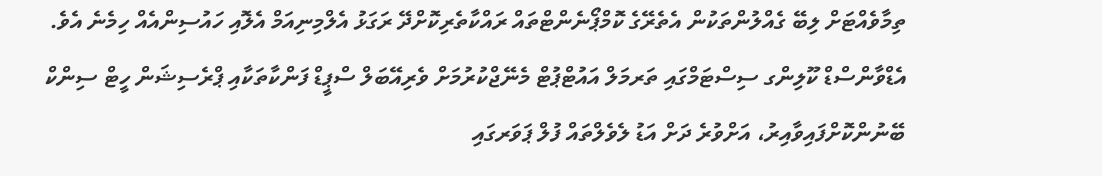ތިމާވެއްޓަށް ލިބޭ ގެއްލުންތަކުން އެތެރޭގެ ކޮމްޕޯނެންޓްތައް ރައްކާތެރިކޮށްދޭ ރަގަޅު އެލްމިނިއަމް އެލޮއި ހައުސިންއެއް ހިމެނެ އެވެ. އެޑްވާންސްޑް ކޫލިންގ ސިސްޓަމްގައި ތަރމަލް އައުޓްޕުޓް މެނޭޖްކުރުމަށް ވެރިއޭބަލް ސްޕީޑް ފަންކާތަކާއި ޕްރެސިޝަން ހީޓް ސިންކް ބޭނުންކޮށްފައިވާއިރު، އަށްވުރެ ދަށް އަޑު ލެވެލްތައް ފުލް ޕަވަރގައި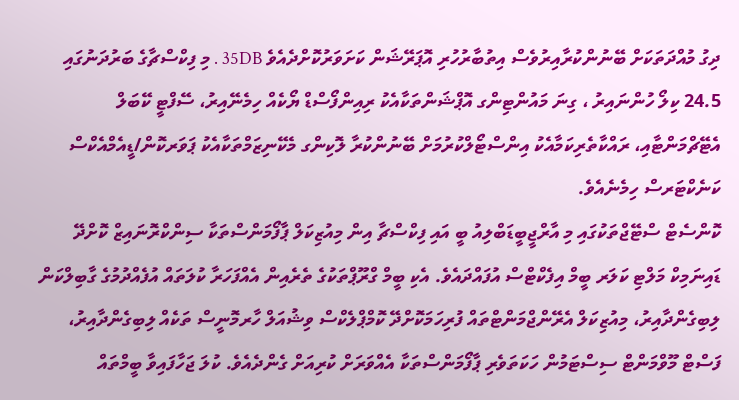ދިގު މުއްދަތަކަށް ބޭނުންކުރާއިރުވެސް އިތުބާރުހުރި އޮޕަރޭޝަން ކަށަވަރުކޮށްދެއެވެ 35DB . މި ފިކްސްޗާގެ ބަރުދަނުގައި 24.5 ކިލޯ ހުންނައިރު ، ގިނަ މައުންޓިންގ އޮޕްޝަންތަކާއެކު ރިއިންފޯސްޑް ޔޯކެއް ހިމެނޭއިރު، ސޭފްޓީ ކޭބަލް އެޓޭޗްމަންޓާއި، ރައްކާތެރިކަމާއެކު އިންސްޓޯލްކުރުމަށް ބޭނުންކުރާ ލޮކިންގ މެކޭނިޒަމްތަކާއެކު ޕަވަރކޮން/ޑީއެމްއެކްސް ކަނެކްޓަރސް ހިމެނެއެވެ.
ކޮންސެޓް ސްޓޭޖްތަކުގައި މި އާރްޖީބީޑަބްލިއު ބީ އައި ފިކްސްޗާ އިން މިއުޒިކަލް ޕާފޯމަންސްތަކާ ސިންކްރޮނައިޒް ކޮށްދޭ ޑައިނަމިކް މަލްޓި ކަލަރ ބީމް އިފެކްޓްސް އުފައްދައެވެ. އެކި ބީމް ގްރޫޕްތަކުގެ ތެރެއިން އެއްފަހަރާ ކުލަތައް އުފެއްދުމުގެ ގާބިލްކަން ލިބިގެންދާއިރު، މިއުޒިކަލް އެރޭންޖްމަންޓްތައް ފުރިހަމަކޮށްދޭ ކޮމްޕްލެކްސް ވިޝުއަލް ހާރމޮނީސް ތަކެއް ލިބިގެންދާއިރު، ފަސްޓް މޫވްމަންޓް ސިސްޓަމުން ހަކަތަވެރި ޕާފޯމަންސްތަކާ އެއްވަރަށް ކުރިއަށް ގެންދެއެވެ. ކުލަ ޖަހާފައިވާ ބީމްތައް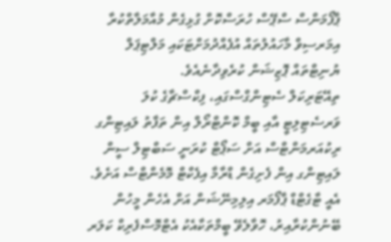ޕާފޯމަންސް ސްޕޭސް ހުރަސްކޮށް ގުޅިގެން މުއާމަލާތްކުރާ އިމަރސިވް މާހައުލުތައް އުފެއްދުމަށްޓަކައި މަލްޓިޕަލް ޔުނިޓްތައް ޕޮޒިޝަން ކުރެވިދާނެއެވެ.
ތިއޭޓަރިކަލް ސެޓިންގްސްގައި، ފިކްސްޗާގެ ކުލަ ވަރސެޓިލިޓީ އާއި ބީމް ކޮންޓްރޯލް އިން ތަފާތު ލައިޓިންގ ރިކުއަރމަންޓްސް އަށް ސަޕޯޓް ކުރަނީ ސަބްޓިލް ސީން ލައިޓިންގ އިން ފެށިގެން ޑްރާމާ އިފެކްޓް މޮމެންޓްސް އަށެވެ. އެއީ ޓާގެޓްޑް ޕާފޯމަރ އިލިމިނޭޝަން އަށް އެހެން މީހުން ބޭނުންކުރާއިރު، ހޮވާލެވޭ ބީމްތަކާއެކު އެޓްމޮސްފެރިކް ކަލަރ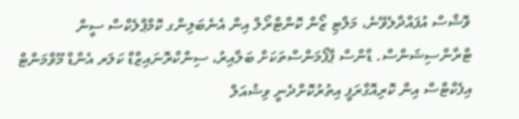ވޮޝްސް އުފައްދާލެވޭނެ، މަލްޓި ޒޯން ކޮންޓްރޯލް އިން އެނެބަލިންގ ކޮމްޕްލެކްސް ސީން ޓްރާންސިޝަންސް. ޑާންސް ޕާފޯމަންސްތަކަށް ބަލާއިރު، ސިންކްރޮނައިޒްޑް ކަލަރ އެންޑް މޫވްމަންޓް އިފެކްޓްސް އިން ކޮރިއޮގްރަފީ އިތުރުކޮށްދެނީ ވިޝުއަލް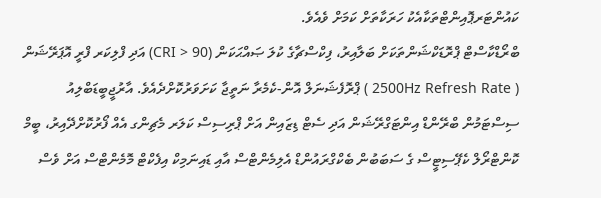ކައުންޓަރޕޮއިންޓްތަކާއެކު ހަރަކާތަށް ކަމަށް ވެއެވެ.
ބްރޯޑްކާސްޓް ޕްރޮޑަކްޝަންތަކަށް ބަލާއިރު، ފިކްސްޗާގެ ކުލަ ޞައްޙަކަން (CRI > 90) އަދި ފްލިކަރ ފްރީ އޮޕަރޭޝަން ( 2500Hz Refresh Rate ) ޕްރޮފެޝަނަލް އޮން-ކެމެރާ ނަތީޖާ ކަށަވަރުކޮށްދެއެވެ. އާރުޖީބީޑަބްލިއު ސިސްޓަމުން ބްރޭންޑް އިންޓަގްރޭޝަން އަދި ސެޓް ޑިޒައިން އަށް ޕްރިސިސް ކަލަރ މެޗިންގ އެއް ފޯރުކޮށްދޭއިރު، ބީމް ކޮންޓްރޯލް ކެޕޭސިޓީސް ގެ ސަބަބުން ބެކްގްރައުންޑް އެލިމެންޓްސް އާއި ޑައިނަމިކް އިފެކްޓް މޮމެންޓްސް އަށް ވެސް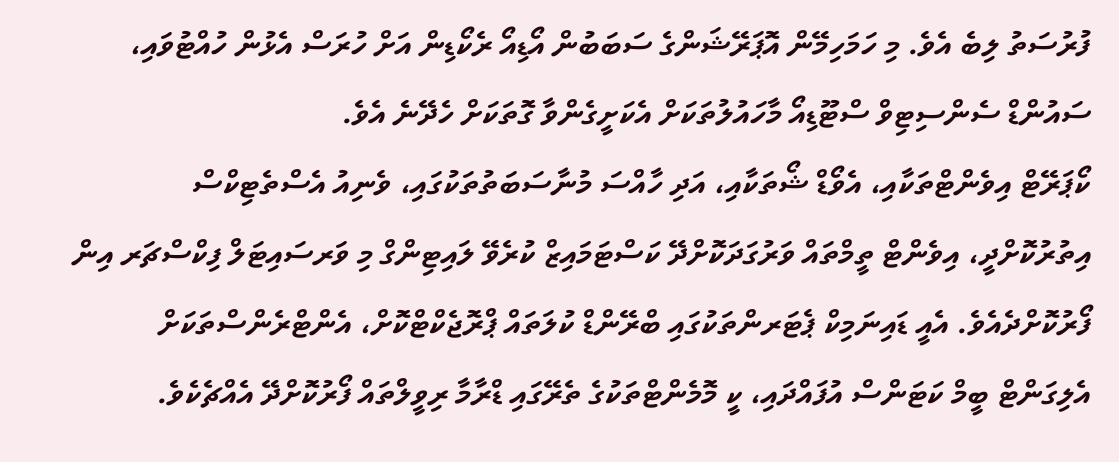ފުރުސަތު ލިބެ އެވެ. މި ހަމަހިމޭން އޮޕަރޭޝަންގެ ސަބަބުން އޯޑިއޯ ރެކޯޑިން އަށް ހުރަސް އެޅުން ހުއްޓުވައި، ސައުންޑް ސެންސިޓިވް ސްޓޫޑިއޯ މާހައުލުތަކަށް އެކަށީގެންވާ ގޮތަކަށް ހެދޭނެ އެވެ.
ކޯޕަރޭޓް އިވެންޓްތަކާއި، އެވޯޑް ޝޯތަކާއި، އަދި ހާއްސަ މުނާސަބަތުތަކުގައި، ވެނިއު އެސްތެޓިކްސް އިތުރުކޮށްދީ، އިވެންޓް ތީމްތައް ވަރުގަދަކޮށްދޭ ކަސްޓަމައިޒް ކުރެވޭ ލައިޓިންގް މި ވަރސައިޓަލް ފިކްސްޗަރ އިން ފޯރުކޮށްދެއެވެ. އެއީ ޑައިނަމިކް ޕެޓަރންތަކުގައި ބްރޭންޑް ކުލަތައް ޕްރޮޖެކްޓްކޮށް، އެންޓްރެންސްތަކަށް އެލިގަންޓް ބީމް ކަޓަންސް އުފައްދައި، ކީ މޮމެންޓްތަކުގެ ތެރޭގައި ޑްރާމާ ރިވީލްތައް ފޯރުކޮށްދޭ އެއްޗެކެވެ.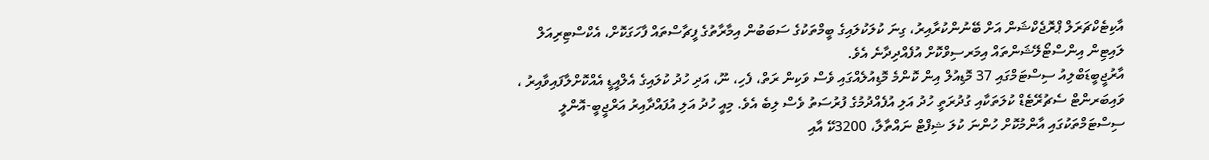އާކިޓެކްޗަރަލް ޕްރޮޖެކްޝަން އަށް ބޭނުންކުރާއިރު، ގިނަ ކުލަކުލައިގެ ބީމްތަކުގެ ސަބަބުން އިމާރާތުގެ ފީޗާސްތައް ފާހަގަކޮށް، އެކްސްޓިރިއަލް ލައިޓިން އިންސްޓޯލޭޝަންތައް އިމަރސިވްކޮށް އުފެއްދިދާނެ އެވެ.
އާރުޖީބީޑަބްލިއު ސިސްޓަމްގައި 37 މޮޑިއުލް އިން ކޮންމެ މޮޑިއުލެއްގައި ވެސް ވަކިން ރަތް، ފެހި، ނޫ، އަދި ހުދު ކުލައިގެ އެލްއީޑީ އެއްކޮށްލާފައިވާއިރު ، ވައިބަރންޓް ސެޗުރޭޓެޑް ކުލަތަކާއި ގުދުރަތީ ހުދު އަލި އުފެއްދުމުގެ ފުރުސަތު ވެސް ލިބެ އެވެ. މިއީ ހުދު އަލި އުފައްދާއިރު އަރްޖީބީ-އޮންލީ ސިސްޓަމްތަކުގައި އާންމުކޮށް ހުންނަ ކުލަ ޝިފްޓް ނައްތާލާ، 3200ކޭ އާއި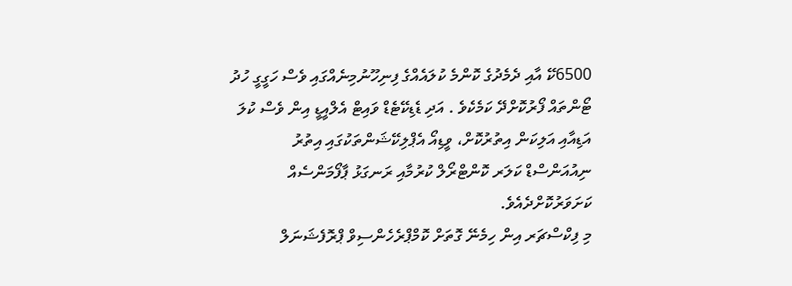6500ކޭ އާއި ދެމެދުގެ ކޮންމެ ކުލައެއްގެ ފިނިހޫނުމިނެއްގައި ވެސް ހަގީގީ ހުދު ޓޯންތައް ފޯރުކޮށްދޭ ކަމެކެވެ . އަދި ޑެޑިކޭޓެޑް ވައިޓް އެލްއީޑީ އިން ވެސް ކުލަ އަޑިއާއި އަލިކަން އިތުރުކޮށް، ވީޑިއޯ އެޕްލިކޭޝަންތަކުގައި އިތުރު ނިއުއަންސްޑް ކަލަރ ކޮންޓްރޯލް ކުރުމާއި ރަނގަޅު ޕާފޯމަންސެއް ކަށަވަރުކޮށްދެއެވެ.
މި ފިކްސްޗަރ އިން ހިމެނޭ ގޮތަށް ކޮމްޕްރެހެންސިވް ޕްރޮފެޝަނަލް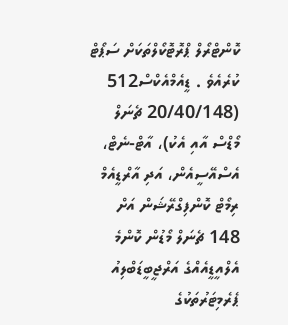ކޮންޓްރޯލް ޕްރޮޓޮކޯލްތަކަށް ސަޕޯޓް ކުރެއެވެ . ޑީއެމްއެކްސް512 (20/40/148 ޗެނަލް މޯޑްސް އާއި އެކު)، އާޓް-ނެޓް، އެސްއޭސީއެން، އަދި އާރްޑީއެމް ރިމޯޓް ކޮންފިގްރޭޝަން އަށް 148 ޗެނަލް މޯޑުން ކޮންމެ އެލްއީޑީއެއްގެ އަރްޖީބީޑަބްލިއު ޕެރެމިޓަރުތަކުގެ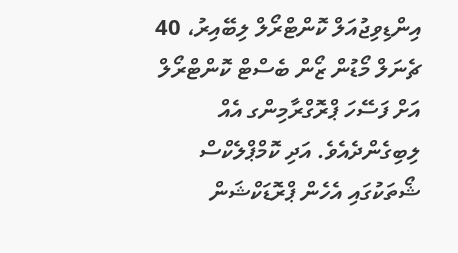އިންޑިވިޖުއަލް ކޮންޓްރޯލް ލިބޭއިރު، 40 ޗެނަލް މޯޑުން ޒޯން ބެސްޓް ކޮންޓްރޯލް އަށް ފަސޭހަ ޕްރޮގްރާމިންގ އެއް ލިބިގެންދެއެވެ. އަދި ކޮމްޕްލެކްސް ޝޯތަކުގައި އެހެން ޕްރޮޑަކްޝަން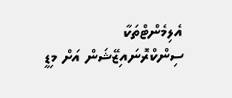އެލިމެންޓްތަކާ ސިންކްރޮނައިޒޭޝަން އަށް މިޑީ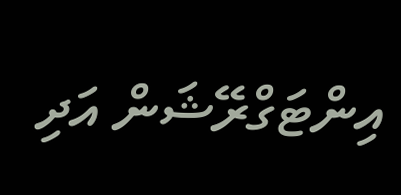އިންޓަގްރޭޝަން އަދި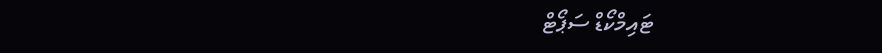ޓައިމްކޯޑް ސަޕޯޓް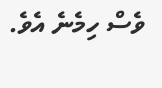ވެސް ހިމެނެ އެވެ.